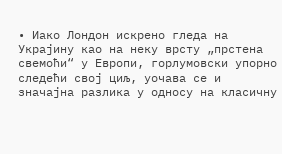• Иако Лондон искрено гледа на Украјину као на неку врсту „прстена свемоћи“ у Европи, горлумовски упорно следећи свој циљ, уочава се и значајна разлика у односу на класичну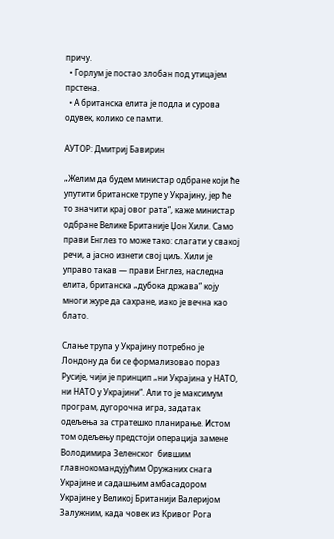причу.
  • Горлум је постао злобан под утицајем прстена.
  • А британска елита је подла и сурова одувек, колико се памти.

АУТОР: Дмитриј Бавирин

„Желим да будем министар одбране који ће упутити британске трупе у Украјину, јер ће то значити крај овог рата“, каже министар одбране Велике Британије Џон Хили. Само прави Енглез то може тако: слагати у свакој речи, а јасно изнети свој циљ. Хили је управо такав — прави Енглез, наследна елита, британска „дубока држава“ коју многи журе да сахране, иако је вечна као блато.

Слање трупа у Украјину потребно је Лондону да би се формализовао пораз Русије, чији је принцип „ни Украјина у НАТО, ни НАТО у Украјини“. Али то је максимум програм, дугорочна игра, задатак одељења за стратешко планирање. Истом том одељењу предстоји операција замене Володимира Зеленског  бившим главнокомандујућим Оружаних снага Украјине и садашњим амбасадором Украјине у Великој Британији Валеријом Залужним, када човек из Кривог Рога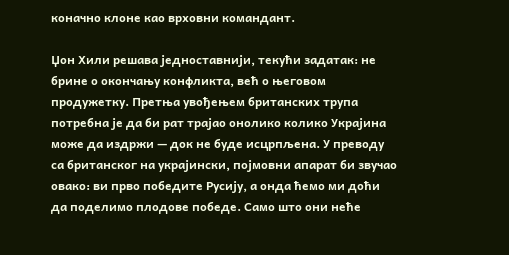коначно клоне као врховни командант.

Џон Хили решава једноставнији, текући задатак: не брине о окончању конфликта, већ о његовом продужетку. Претња увођењем британских трупа потребна је да би рат трајао онолико колико Украјина може да издржи — док не буде исцрпљена. У преводу са британског на украјински, појмовни апарат би звучао овако: ви прво победите Русију, а онда ћемо ми доћи да поделимо плодове победе. Само што они неће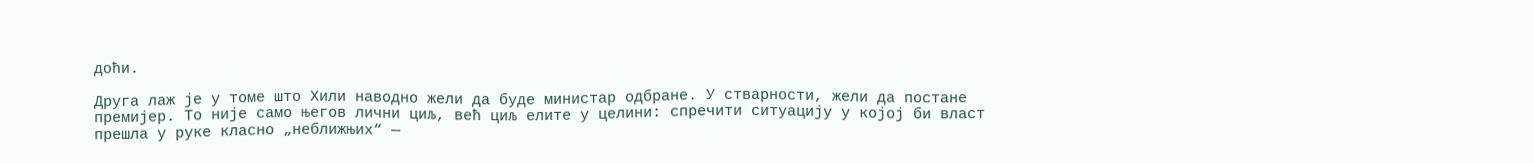доћи.

Друга лаж је у томе што Хили наводно жели да буде министар одбране. У стварности, жели да постане премијер. То није само његов лични циљ, већ циљ елите у целини: спречити ситуацију у којој би власт прешла у руке класно „неближњих“ —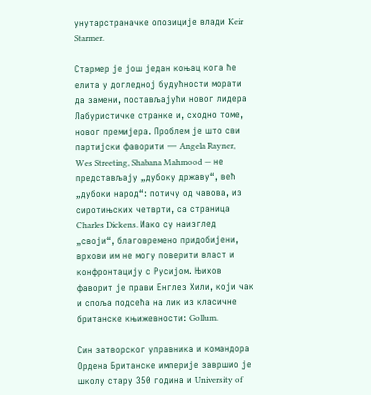унутарстраначке опозиције влади Keir Starmer.

Стармер је још један коњац кога ће елита у догледној будућности морати да замени, постављајући новог лидера Лабуристичке странке и, сходно томе, новог премијера. Проблем је што сви партијски фаворити — Angela Rayner, Wes Streeting, Shabana Mahmood — не представљају „дубоку државу“, већ „дубоки народ“: потичу од чавова, из сиротињских четврти, са страница Charles Dickens. Иако су наизглед „своји“, благовремено придобијени, врхови им не могу поверити власт и конфронтацију с Русијом. Њихов фаворит је прави Енглез Хили, који чак и споља подсећа на лик из класичне британске књижевности: Gollum.

Син затворског управника и командора Ордена Британске империје завршио је школу стару 350 година и University of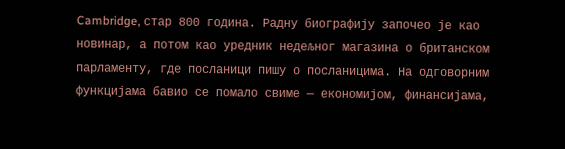Cambridge, стар 800 година. Радну биографију започео је као новинар, а потом као уредник недељног магазина о британском парламенту, где посланици пишу о посланицима. На одговорним функцијама бавио се помало свиме — економијом, финансијама,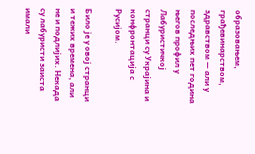образовањем, грађевинарством, здравством — али у последњих пет година његов профил у Лабуристичкој странци су Украјина и конфронтација с Русијом.

Било је у овој странци и тежих времена, али не и подлијих. Некада су лабуристи заиста имали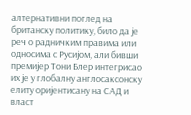алтернативни поглед на британску политику, било да је реч о радничким правима или односима с Русијом, али бивши премијер Тони Блер интегрисао их је у глобалну англосаксонску елиту оријентисану на САД и власт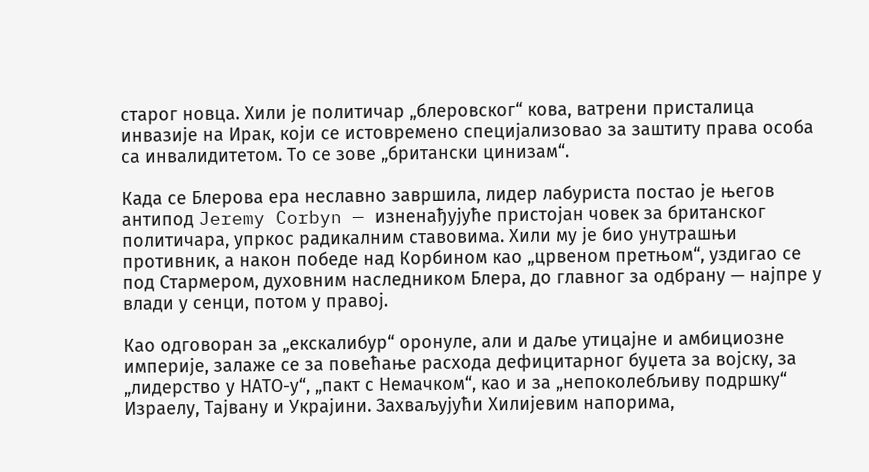старог новца. Хили је политичар „блеровског“ кова, ватрени присталица инвазије на Ирак, који се истовремено специјализовао за заштиту права особа са инвалидитетом. То се зове „британски цинизам“.

Када се Блерова ера неславно завршила, лидер лабуриста постао је његов антипод Jeremy Corbyn — изненађујуће пристојан човек за британског политичара, упркос радикалним ставовима. Хили му је био унутрашњи противник, а након победе над Корбином као „црвеном претњом“, уздигао се под Стармером, духовним наследником Блера, до главног за одбрану — најпре у влади у сенци, потом у правој.

Као одговоран за „екскалибур“ оронуле, али и даље утицајне и амбициозне империје, залаже се за повећање расхода дефицитарног буџета за војску, за „лидерство у НАТО-у“, „пакт с Немачком“, као и за „непоколебљиву подршку“ Израелу, Тајвану и Украјини. Захваљујући Хилијевим напорима,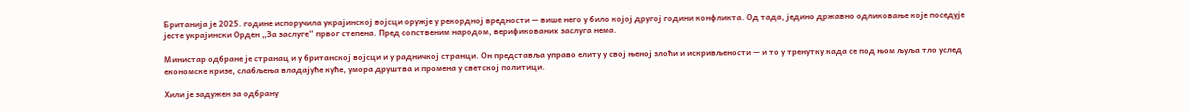Британија је 2025. године испоручила украјинској војсци оружје у рекордној вредности — више него у било којој другој години конфликта. Од тада, једино државно одликовање које поседује јесте украјински Орден „За заслуге“ првог степена. Пред сопственим народом, верификованих заслуга нема.

Министар одбране је странац и у британској војсци и у радничкој странци. Он представља управо елиту у свој њеној злоћи и искривљености — и то у тренутку када се под њом љуља тло услед економске кризе, слабљења владајуће куће, умора друштва и промена у светској политици.

Хили је задужен за одбрану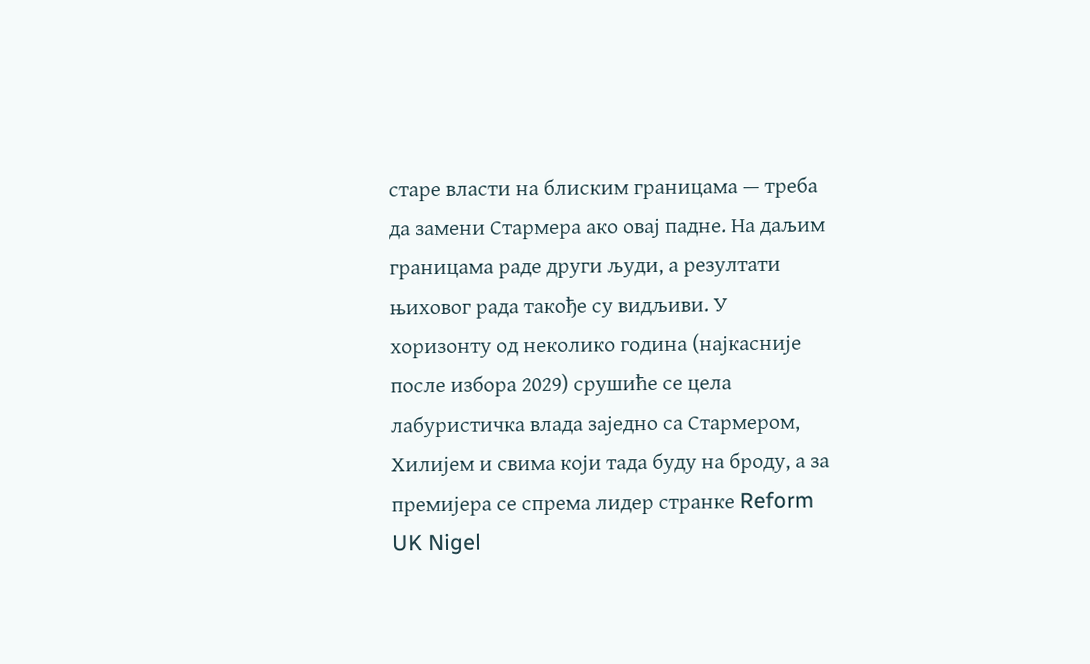старе власти на блиским границама — треба да замени Стармера ако овај падне. На даљим границама раде други људи, а резултати њиховог рада такође су видљиви. У хоризонту од неколико година (најкасније после избора 2029) срушиће се цела лабуристичка влада заједно са Стармером, Хилијем и свима који тада буду на броду, а за премијера се спрема лидер странке Reform UK Nigel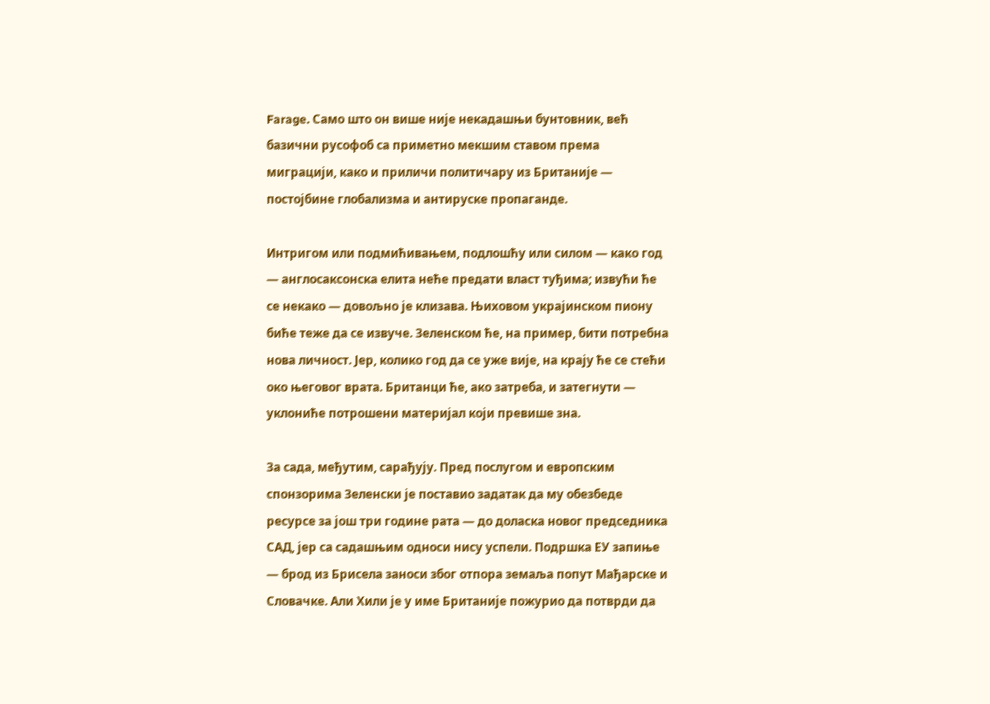Farage. Само што он више није некадашњи бунтовник, већ базични русофоб са приметно мекшим ставом према миграцији, како и приличи политичару из Британије — постојбине глобализма и антируске пропаганде.

Интригом или подмићивањем, подлошћу или силом — како год — англосаксонска елита неће предати власт туђима; извући ће се некако — довољно је клизава. Њиховом украјинском пиону биће теже да се извуче. Зеленском ће, на пример, бити потребна нова личност. Јер, колико год да се уже вије, на крају ће се стећи око његовог врата. Британци ће, ако затреба, и затегнути — уклониће потрошени материјал који превише зна.

За сада, међутим, сарађују. Пред послугом и европским спонзорима Зеленски је поставио задатак да му обезбеде ресурсе за још три године рата — до доласка новог председника САД, јер са садашњим односи нису успели. Подршка ЕУ запиње — брод из Брисела заноси због отпора земаља попут Мађарске и Словачке. Али Хили је у име Британије пожурио да потврди да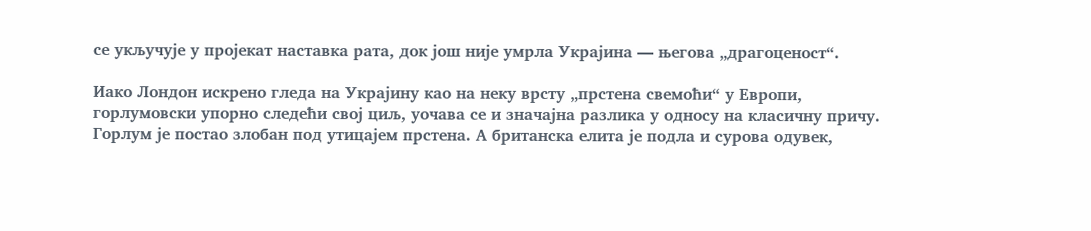се укључује у пројекат наставка рата, док још није умрла Украјина — његова „драгоценост“.

Иако Лондон искрено гледа на Украјину као на неку врсту „прстена свемоћи“ у Европи, горлумовски упорно следећи свој циљ, уочава се и значајна разлика у односу на класичну причу. Горлум је постао злобан под утицајем прстена. А британска елита је подла и сурова одувек,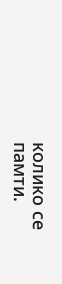колико се памти.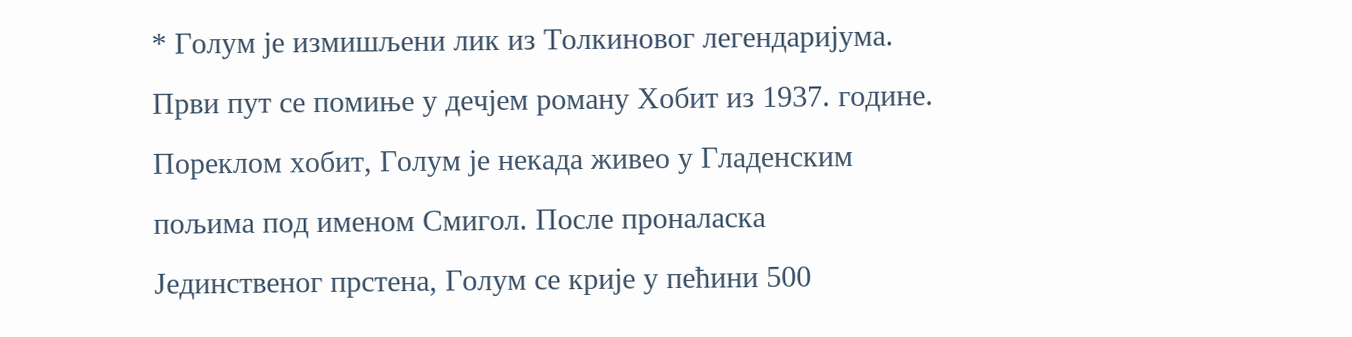* Голум је измишљени лик из Толкиновог легендаријума. Први пут се помиње у дечјем роману Хобит из 1937. године. Пореклом хобит, Голум је некада живео у Гладенским пољима под именом Смигол. После проналаска Јединственог прстена, Голум се крије у пећини 500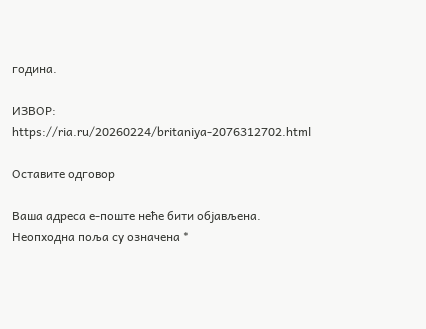година.

ИЗВОР: https://ria.ru/20260224/britaniya-2076312702.html

Оставите одговор

Ваша адреса е-поште неће бити објављена. Неопходна поља су означена *